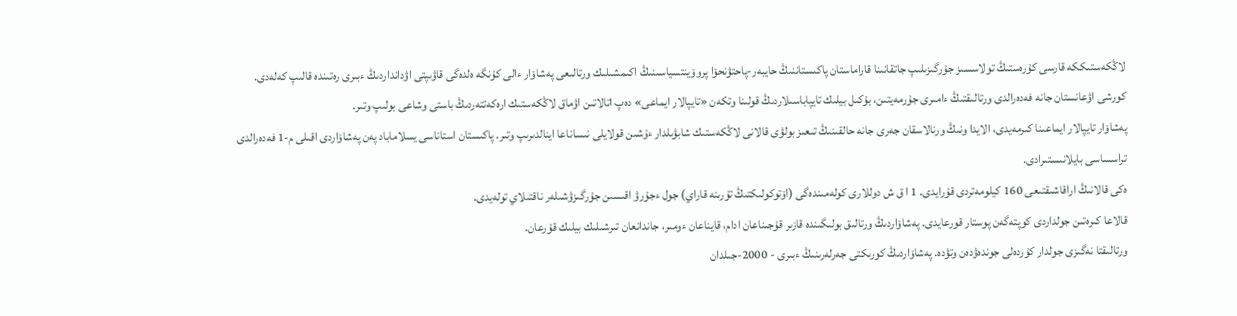لاڭكەستىككە قارسى كۇرەستىڭ تولاسسىز جۇرگىزىلىپ جاتقانىنا قاراماستان پاكىستاننىڭ حايبەر-پاحتۋنحۆا پروۆينتسياسىنىڭ اكىمشىلىك ورتالىعى پەشاۆار ءالى كۇنگە ەلدەگى قاۋىپتى اۋدانداردىڭ ءبىرى رەتىندە قالىپ كەلەدى.
كورشى اۋعانستان جانە فەدەرالدى ورتالىقتىڭ ءامىرى جۇرمەيتىن، بۇكىل بيلىك تايپاباسىلاردىڭ قولىنا وتكەن «تايپالار ايماعى» دەپ اتالاتىن اۋماق لاڭكەستىك ارەكەتتەردىڭ باستى وشاعى بولىپ وتىر.
پەشاۆار تايپالار ايماعىنا كىرمەيدى، الايدا ونىڭ ورنالاسقان جەرى جانە حالقىنىڭ تىعىز بولۋى قالانى لاڭكەستىك شابۋىلدار ءۇشىن قولايلى نىساناعا اينالدىرىپ وتىر. پاكىستان استاناسى يسلاماباد پەن پەشاۆاردى اقىلى م-1 فەدەرالدى تراسساسى بايلانىستىرادى.
ەكى قالانىڭ اراقاشىقتىعى 160 كيلومەتردى قۇرايدى. 1 ا ق ش دوللارى كولەمىندەگى (اۆتوكولىكتىڭ تۇرىنە قاراي) جول ءجۇرۋ اقىسىن جۇرگىزۋشىلەر ناقتىلاي تولەيدى.
قالاعا كىرەتىن جولداردى كوپتەگەن پوستار قورعايدى. پەشاۆاردىڭ ورتالىق بولىگىندە قازىر قۇجىناعان ادام، قايناعان ءومىر، جاندانعان تىرشىلىك بيلىك قۇرعان.
ورتالىقتا نەگىزى جولدار كۇردەلى جوندەۋدەن وتۋدە. پەشاۆاردىڭ كورىكتى جەرلەرىنىڭ ءبىرى - 2000-جىلدان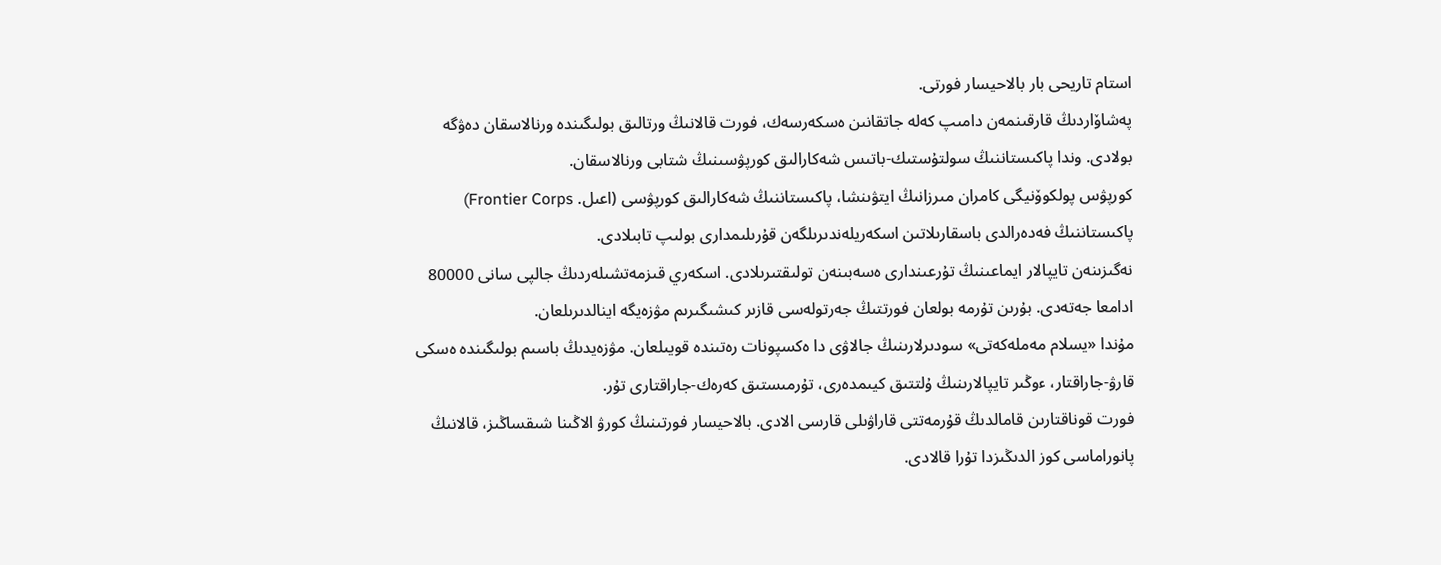استام تاريحى بار بالاحيسار فورتى.
پەشاۆاردىڭ قارقىنمەن دامىپ كەلە جاتقانىن ەسكەرسەك، فورت قالانىڭ ورتالىق بولىگىندە ورنالاسقان دەۋگە بولادى. وندا پاكىستاننىڭ سولتۇستىك-باتىس شەكارالىق كورپۋسىنىڭ شتابى ورنالاسقان.
كورپۋس پولكوۆنيگى كامران مىرزانىڭ ايتۋىنشا، پاكىستاننىڭ شەكارالىق كورپۋسى (اعىل. Frontier Corps) پاكىستاننىڭ فەدەرالدى باسقارىلاتىن اسكەريلەندىرىلگەن قۇرىلىمدارى بولىپ تابىلادى.
نەگىزىنەن تايپالار ايماعىنىڭ تۇرعىندارى ەسەبىنەن تولىقتىرىلادى. اسكەري قىزمەتشىلەردىڭ جالپى سانى 80000 ادامعا جەتەدى. بۇرىن تۇرمە بولعان فورتتىڭ جەرتولەسى قازىر كىشىگىرىم مۋزەيگە اينالدىرىلعان.
مۇندا «يسلام مەملەكەتى» سودىرلارىنىڭ جالاۋى دا ەكسپونات رەتىندە قويىلعان. مۋزەيدىڭ باسىم بولىگىندە ەسكى قارۋ-جاراقتار، ءوڭىر تايپالارىنىڭ ۇلتتىق كيىمدەرى، تۇرمىستىق كەرەك-جاراقتارى تۇر.
فورت قوناقتارىن قامالدىڭ قۇرمەتتى قاراۋىلى قارسى الادى. بالاحيسار فورتىنىڭ كورۋ الاڭىنا شىقساڭىز، قالانىڭ پانوراماسى كوز الدىڭىزدا تۇرا قالادى.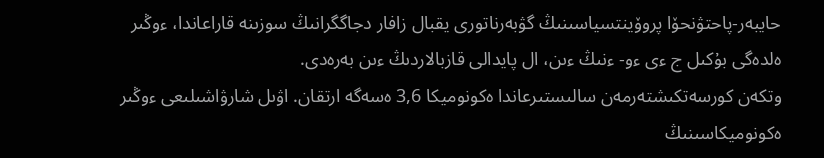حايبەر-پاحتۋنحۆا پروۆينتسياسىنىڭ گۋبەرناتورى يقبال زافار دجاگگرانىڭ سوزىنە قاراعاندا، ءوڭىر ەلدەگى بۇكىل ج ءى ءو- ءنىڭ ءىن، ال پايدالى قازبالاردىڭ ءىن بەرەدى.
وتكەن كورسەتكىشتەرمەن سالىستىرعاندا ەكونوميكا 3,6 ەسەگە ارتقان. اۋىل شارۋاشىلىعى ءوڭىر ەكونوميكاسىنىڭ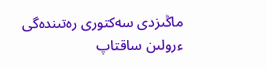ماڭىزدى سەكتورى رەتىندەگى ءرولىن ساقتاپ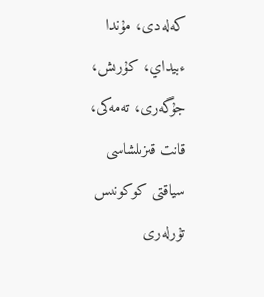كەلەدى، مۇندا ءبيداي، كۇرىش، جۇگەرى، تەمەكى، قانت قىزىلشاسى سياقتى كوكونىس تۇرلەرى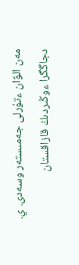مەن الۋان ءتۇرلى جەمىستەر وسەدى. ي. دجاگگرا ءوڭىردىڭ قازاقستان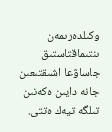وكىلدەرىمەن ىنتىماقتاستىق جاساۋعا اشىقتىعىن جانە دايىن ەكەنىن تىلگە تيەك ەتتى.